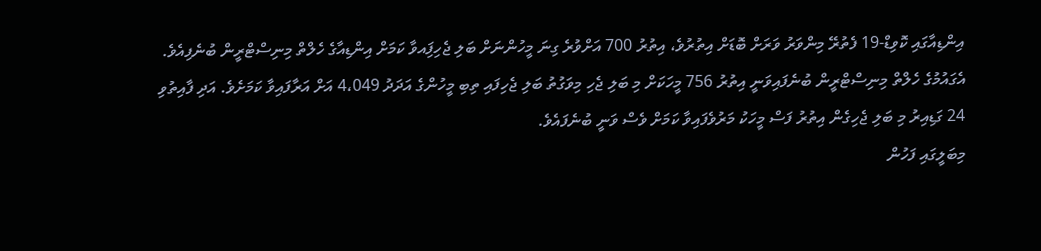އިންޑިއާގައި ކޮވިޑް-19 ފެތުރޭ މިންވަރު ވަރަށް ބޮޑަށް އިތުރުވެ، އިތުރު 700 އަށްވުރެ ގިނަ މީހުންނަށް ބަލި ޖެހިފަިއވާ ކަމަށް އިންޑިއާގެ ހެލްތް މިނިސްޓްރީން ބުނެފިއެވެ.
އެގައުމުގެ ހެލްތް މިނިސްޓްރީން ބުނެފައިވަނީ އިތުރު 756 މީހަކަށް މި ބަލި ޖެހި މިވަގުތު ބަލި ޖެހިފައި ތިބި މީހުންގެ އަދަދު 4،049 އަށް އަރާފައިވާ ކަމަށެވެ. އަދި ފާއިތުވި 24 ގަޑިއިރު މި ބަލި ޖެހިގެން އިތުރު ފަސް މީހަކު މަރުވެފައިވާ ކަމަށް ވެސް ވަނީ ބުނެފައެވެ.
މިބަލީގައި ފަހުން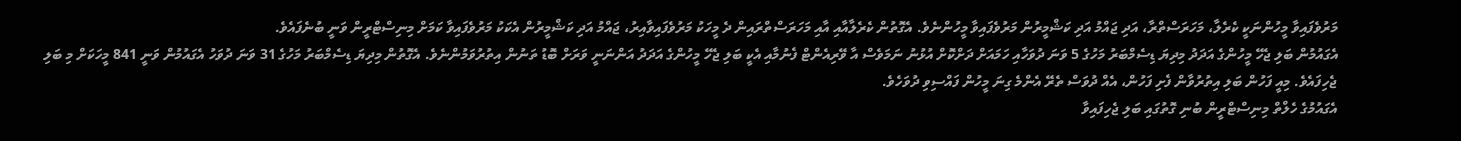މަރުވެފައިވާ މީހުންނަކީ ކެރެލާ، މަހަރަސްތްރާ، އަދި ޖައްމު އަދި ކަޝްމީރުން މަރުވެފައިވާ މީހުންނެވެ. އެގޮތުން ކެރެލާއާއި އާއި މަހަރަސްތްރައިން ދެ މީހަކު މަރުވެފައިވާއިރު، ޖައްމު އަދި ކަޝްމީރުން އެކަކު މަރުވެފައިވާ ކަމަށް މިނިސްޓްރީން ވަނީ ބުނެފައެވެ.
އެގައުމުން ބަލި ޖެހޭ މީހުންގެ އަދަދު މިދިޔަ ޑިސެމްބަރު މަހުގެ 5 ވަނަ ދުވަހާއި ހަމައަށް ދަށްކޮށް އުޅުނު ނަމަވެސް އާ ވޭރިއެންޓް ފެނުމާއި އެކީ ބަލި ޖެހޭ މީހުންގެ އަދަދު އަންނަނީ ވަރަށް ބޮޑު ތަނުން އިތުރުވަމުންނެވެ. އެގޮތުން މިދިޔަ ޑިސެމްބަރު މަހުގެ 31 ވަނަ ދުވަހު އެގައުމުން ވަނީ 841 މީހަކަށް މި ބަލި ޖެހިފައެވެ. މިއީ ފަހުން ބަލި އިތުރުވާން ފެށި ފަހުން، އެއް ދުވަސް ތެރޭ އެންމެ ގިނަ މީހުން ފައްސިވި ދުވަހެވެ.
އެގައުމުގެ ހެލްތް މިނިސްޓްރީން ބުނި ގޮތުގައި ބަލި ޖެހިފައިވާ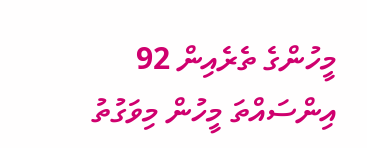މީހުންގެ ތެރެއިން 92 އިންސައްތަ މީހުން މިވަގުތު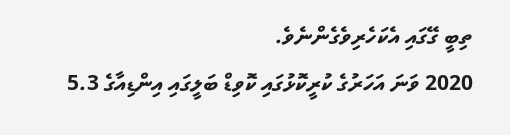ތިބީ ގޭގައި އެކަހެރިވެގެންނެވެ.
2020 ވަނަ އަހަރުގެ ކުރީކޮޅުގައި ކޮވިޑް ބަލީގައި އިންޑިއާގެ 5.3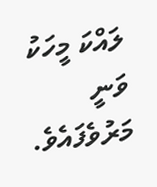ލައްކަ މީހަކު ވަނީ މަރުވެފައެވެ.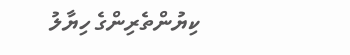ކިޔުންތެރިންގެ ހިޔާލު